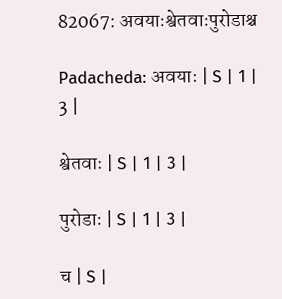82067: अवयाःश्वेतवाःपुरोडाश्च

Padacheda: अवयाः | S | 1 | 3 |

श्वेतवाः | S | 1 | 3 |

पुरोडाः | S | 1 | 3 |

च | S |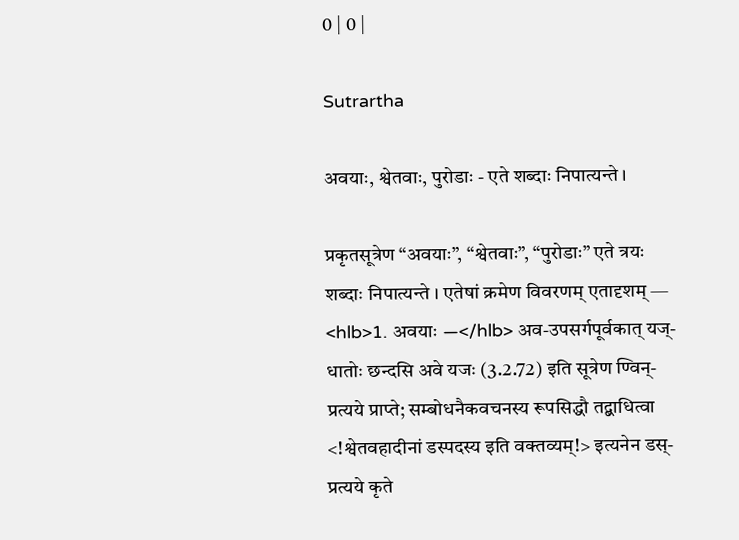0 | 0 |

Sutrartha

अवयाः, श्वेतवाः, पुरोडाः - एते शब्दाः निपात्यन्ते ।

प्रकृतसूत्रेण “अवयाः”, “श्वेतवाः”, “पुरोडाः” एते त्रयः शब्दाः निपात्यन्ते । एतेषां क्रमेण विवरणम् एतादृशम् — <hlb>1. अवयाः —</hlb> अव-उपसर्गपूर्वकात् यज्-धातोः छन्दसि अवे यजः (3.2.72) इति सूत्रेण ण्विन्-प्रत्यये प्राप्ते; सम्बोधनैकवचनस्य रूपसिद्धौ तद्बाधित्वा <!श्वेतवहादीनां डस्पदस्य इति वक्तव्यम्!> इत्यनेन डस्-प्रत्यये कृते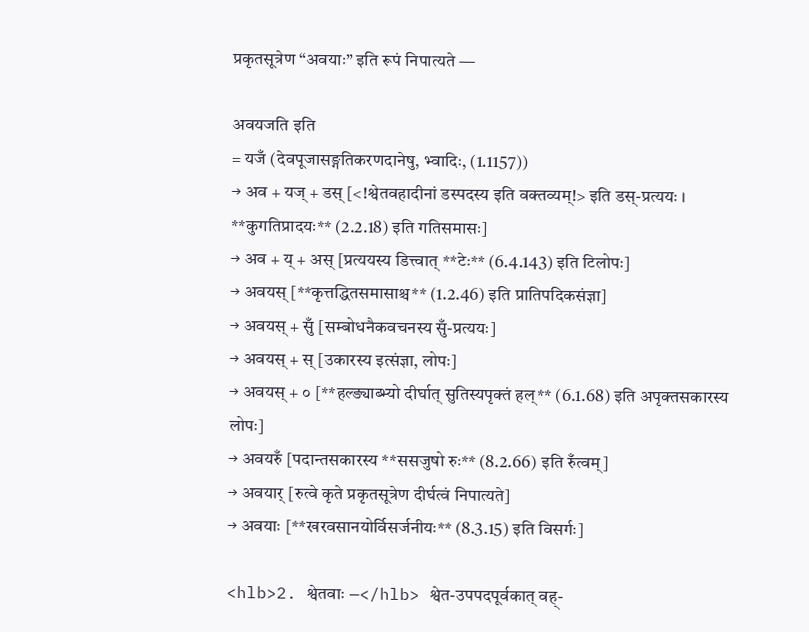प्रकृतसूत्रेण “अवयाः” इति रूपं निपात्यते —

अवयजति इति
= यजँ (देवपूजासङ्गतिकरणदानेषु, भ्वादिः, (1.1157))
→ अव + यज् + डस् [<!श्वेतवहादीनां डस्पदस्य इति वक्तव्यम्!> इति डस्-प्रत्ययः । **कुगतिप्रादयः** (2.2.18) इति गतिसमासः]
→ अव + य् + अस् [प्रत्ययस्य डित्त्वात् **टेः** (6.4.143) इति टिलोपः]
→ अवयस् [**कृत्तद्धितसमासाश्च** (1.2.46) इति प्रातिपदिकसंज्ञा]
→ अवयस् + सुँ [सम्बोधनैकवचनस्य सुँ-प्रत्ययः]
→ अवयस् + स् [उकारस्य इत्संज्ञा, लोपः]
→ अवयस् + ० [**हल्ङ्याब्भ्यो दीर्घात् सुतिस्यपृक्तं हल्** (6.1.68) इति अपृक्तसकारस्य लोपः]
→ अवयरुँ [पदान्तसकारस्य **ससजुषो रुः** (8.2.66) इति रुँत्वम्]
→ अवयार् [रुत्वे कृते प्रकृतसूत्रेण दीर्घत्वं निपात्यते]
→ अवयाः [**खरवसानयोर्विसर्जनीयः** (8.3.15) इति विसर्गः]

<hlb>2. श्वेतवाः —</hlb> श्वेत-उपपदपूर्वकात् वह्-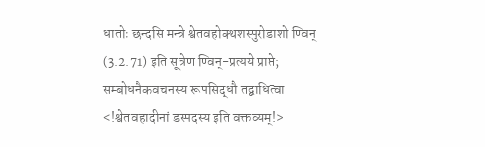धातोः छन्दसि मन्त्रे श्वेतवहोक्थशस्पुरोडाशो ण्विन् (3.2.71) इति सूत्रेण ण्विन्-प्रत्यये प्राप्ते; सम्बोधनैकवचनस्य रूपसिद्धौ तद्बाधित्वा <!श्वेतवहादीनां डस्पदस्य इति वक्तव्यम्!>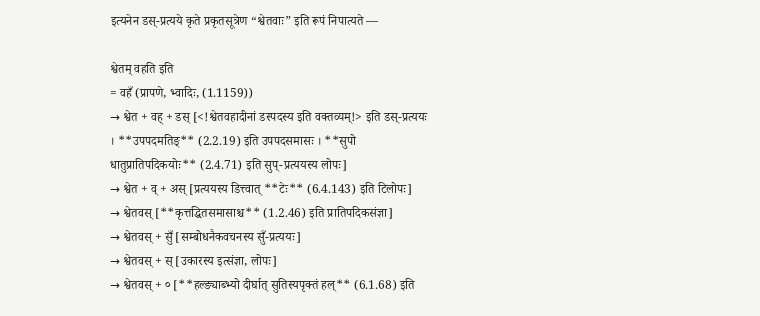इत्यनेन डस्-प्रत्यये कृते प्रकृतसूत्रेण “श्वेतवाः” इति रूपं निपात्यते —

श्वेतम् वहति इति
= वहँ (प्रापणे, भ्वादिः, (1.1159))
→ श्वेत + वह् + डस् [<!श्वेतवहादीनां डस्पदस्य इति वक्तव्यम्!> इति डस्-प्रत्ययः । **उपपदमतिङ्** (2.2.19) इति उपपदसमासः । **सुपो धातुप्रातिपदिकयोः** (2.4.71) इति सुप्-प्रत्ययस्य लोपः]
→ श्वेत + व् + अस् [प्रत्ययस्य डित्त्वात् **टेः** (6.4.143) इति टिलोपः]
→ श्वेतवस् [**कृत्तद्धितसमासाश्च** (1.2.46) इति प्रातिपदिकसंज्ञा]
→ श्वेतवस् + सुँ [सम्बोधनैकवचनस्य सुँ-प्रत्ययः]
→ श्वेतवस् + स् [उकारस्य इत्संज्ञा, लोपः]
→ श्वेतवस् + ० [**हल्ङ्याब्भ्यो दीर्घात् सुतिस्यपृक्तं हल्** (6.1.68) इति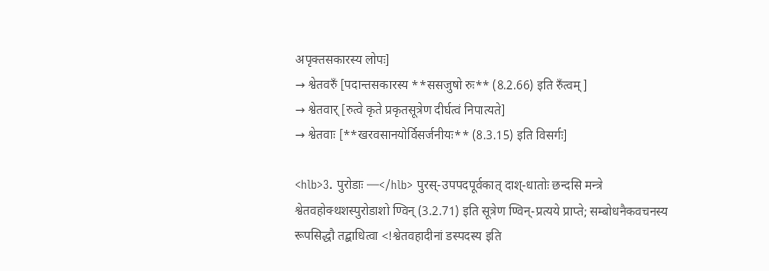अपृक्तसकारस्य लोपः]
→ श्वेतवरुँ [पदान्तसकारस्य **ससजुषो रुः** (8.2.66) इति रुँत्वम्]
→ श्वेतवार् [रुत्वे कृते प्रकृतसूत्रेण दीर्घत्वं निपात्यते]
→ श्वेतवाः [**खरवसानयोर्विसर्जनीयः** (8.3.15) इति विसर्गः]

<hlb>3. पुरोडाः —</hlb> पुरस्-उपपदपूर्वकात् दाश्-धातोः छन्दसि मन्त्रे श्वेतवहोक्थशस्पुरोडाशो ण्विन् (3.2.71) इति सूत्रेण ण्विन्-प्रत्यये प्राप्ते; सम्बोधनैकवचनस्य रूपसिद्धौ तद्बाधित्वा <!श्वेतवहादीनां डस्पदस्य इति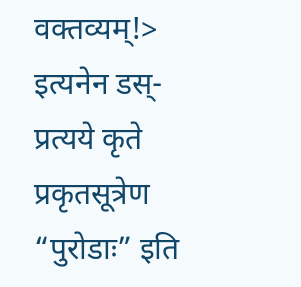वक्तव्यम्!> इत्यनेन डस्-प्रत्यये कृते प्रकृतसूत्रेण “पुरोडाः” इति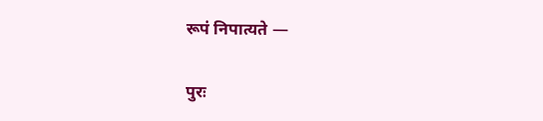रूपं निपात्यते —

पुरः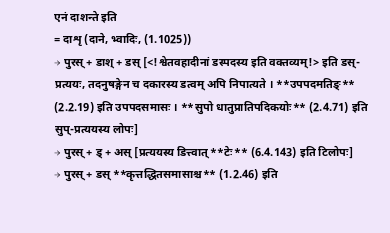एनं दाशन्ते इति
= दाशृ (दाने, भ्वादिः, (1.1025))
→ पुरस् + डाश् + डस् [<!श्वेतवहादीनां डस्पदस्य इति वक्तव्यम्!> इति डस्-प्रत्ययः, तदनुषङ्गेन च दकारस्य डत्वम् अपि निपात्यते । **उपपदमतिङ्** (2.2.19) इति उपपदसमासः । **सुपो धातुप्रातिपदिकयोः** (2.4.71) इति सुप्-प्रत्ययस्य लोपः]
→ पुरस् + ड् + अस् [प्रत्ययस्य डित्त्वात् **टेः** (6.4.143) इति टिलोपः]
→ पुरस् + डस् **कृत्तद्धितसमासाश्च** (1.2.46) इति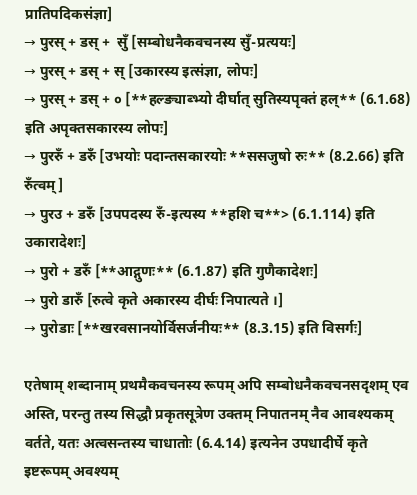प्रातिपदिकसंज्ञा]
→ पुरस् + डस् +  सुँ [सम्बोधनैकवचनस्य सुँ-प्रत्ययः]
→ पुरस् + डस् + स् [उकारस्य इत्संज्ञा, लोपः]
→ पुरस् + डस् + ० [**हल्ङ्याब्भ्यो दीर्घात् सुतिस्यपृक्तं हल्** (6.1.68) इति अपृक्तसकारस्य लोपः]
→ पुररुँ + डरुँ [उभयोः पदान्तसकारयोः **ससजुषो रुः** (8.2.66) इति रुँत्वम्]
→ पुरउ + डरुँ [उपपदस्य रुँ-इत्यस्य **हशि च**> (6.1.114) इति उकारादेशः]
→ पुरो + डरुँ [**आद्गुणः** (6.1.87) इति गुणैकादेशः]
→ पुरो डारुँ [रुत्वे कृते अकारस्य दीर्घः निपात्यते ।]
→ पुरोडाः [**खरवसानयोर्विसर्जनीयः** (8.3.15) इति विसर्गः]

एतेषाम् शब्दानाम् प्रथमैकवचनस्य रूपम् अपि सम्बोधनैकवचनसदृशम् एव अस्ति, परन्तु तस्य सिद्धौ प्रकृतसूत्रेण उक्तम् निपातनम् नैव आवश्यकम् वर्तते, यतः अत्वसन्तस्य चाधातोः (6.4.14) इत्यनेन उपधादीर्घे कृते इष्टरूपम् अवश्यम्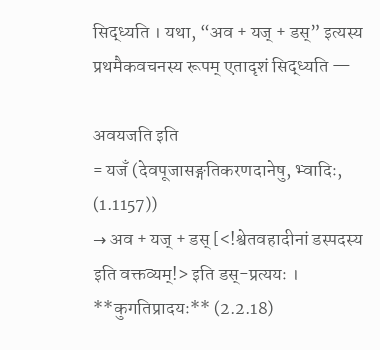सिद्ध्यति । यथा, “अव + यज् + डस्” इत्यस्य प्रथमैकवचनस्य रूपम् एतादृशं सिद्ध्यति —

अवयजति इति
= यजँ (देवपूजासङ्गतिकरणदानेषु, भ्वादिः, (1.1157))
→ अव + यज् + डस् [<!श्वेतवहादीनां डस्पदस्य इति वक्तव्यम्!> इति डस्-प्रत्ययः । **कुगतिप्रादयः** (2.2.18)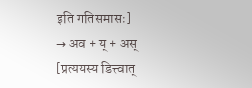इति गतिसमासः]
→ अव + य् + अस् [प्रत्ययस्य डित्त्वात्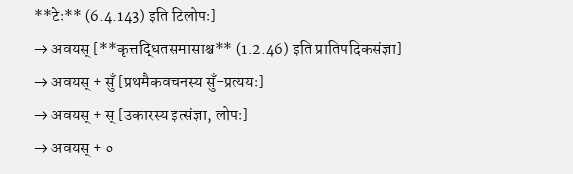**टेः** (6.4.143) इति टिलोपः]
→ अवयस् [**कृत्तद्धितसमासाश्च** (1.2.46) इति प्रातिपदिकसंज्ञा]
→ अवयस् + सुँ [प्रथमैकवचनस्य सुँ-प्रत्ययः]
→ अवयस् + स् [उकारस्य इत्संज्ञा, लोपः]
→ अवयस् + ०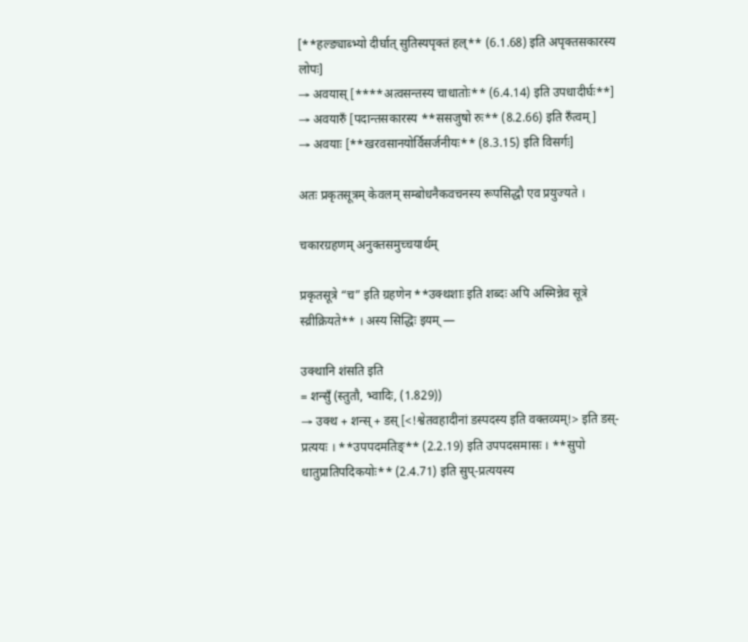[**हल्ङ्याब्भ्यो दीर्घात् सुतिस्यपृक्तं हल्** (6.1.68) इति अपृक्तसकारस्य लोपः]
→ अवयास् [****अत्वसन्तस्य चाधातोः** (6.4.14) इति उपधादीर्घः**]
→ अवयारुँ [पदान्तसकारस्य **ससजुषो रुः** (8.2.66) इति रुँत्वम्]
→ अवयाः [**खरवसानयोर्विसर्जनीयः** (8.3.15) इति विसर्गः]

अतः प्रकृतसूत्रम् केवलम् सम्बोधनैकवचनस्य रूपसिद्धौ एव प्रयुज्यते ।

चकारग्रहणम् अनुक्तसमुच्चयार्थम्

प्रकृतसूत्रे “च” इति ग्रहणेन **उक्थशाः इति शब्दः अपि अस्मिन्नेव सूत्रे स्व्रीक्रियते** । अस्य सिद्धिः इयम् —

उक्थानि शंसति इति
= शन्सुँ (स्तुतौ, भ्वादिः, (1.829))
→ उक्थ + शन्स् + डस् [<!श्वेतवहादीनां डस्पदस्य इति वक्तव्यम्!> इति डस्-प्रत्ययः । **उपपदमतिङ्** (2.2.19) इति उपपदसमासः । **सुपो धातुप्रातिपदिकयोः** (2.4.71) इति सुप्-प्रत्ययस्य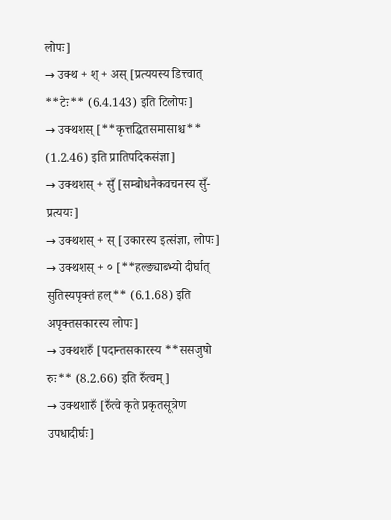लोपः]
→ उक्थ + श् + अस् [प्रत्ययस्य डित्त्वात् **टेः** (6.4.143) इति टिलोपः]
→ उक्थशस् [**कृत्तद्धितसमासाश्च** (1.2.46) इति प्रातिपदिकसंज्ञा]
→ उक्थशस् + सुँ [सम्बोधनैकवचनस्य सुँ-प्रत्ययः]
→ उक्थशस् + स् [उकारस्य इत्संज्ञा, लोपः]
→ उक्थशस् + ० [**हल्ङ्याब्भ्यो दीर्घात् सुतिस्यपृक्तं हल्** (6.1.68) इति अपृक्तसकारस्य लोपः]
→ उक्थशरुँ [पदान्तसकारस्य **ससजुषो रुः** (8.2.66) इति रुँत्वम्]
→ उक्थशारुँ [रुँत्वे कृते प्रकृतसूत्रेण उपधादीर्घः]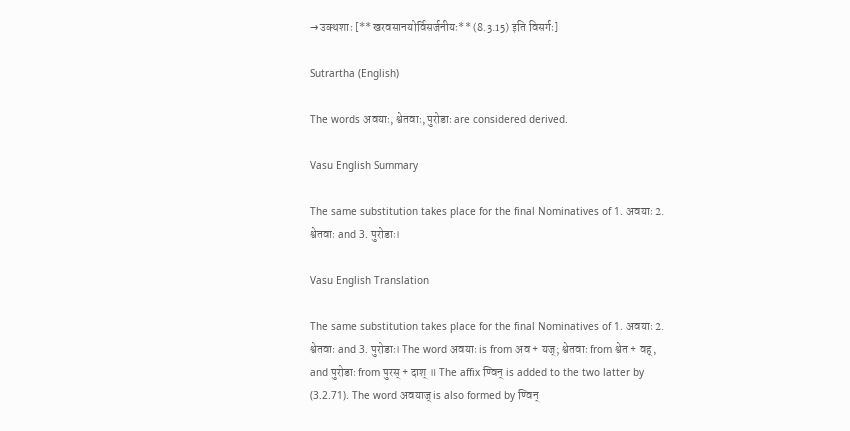→ उक्थशाः [**खरवसानयोर्विसर्जनीयः** (8.3.15) इति विसर्गः]

Sutrartha (English)

The words अवयाः, श्वेतवाः, पुरोडाः are considered derived.

Vasu English Summary

The same substitution takes place for the final Nominatives of 1. अवयाः 2. श्वेतवाः and 3. पुरोडाः।

Vasu English Translation

The same substitution takes place for the final Nominatives of 1. अवयाः 2. श्वेतवाः and 3. पुरोडाः। The word अवयाः is from अव + यज्; श्वेतवाः from श्वेत + वह्, and पुरोडाः from पुरस् + दाश् ॥ The affix ण्विन् is added to the two latter by (3.2.71). The word अवयाज् is also formed by ण्विन्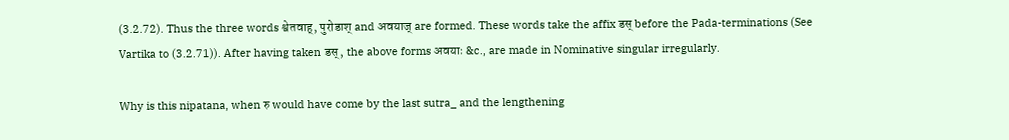(3.2.72). Thus the three words श्वेतवाह्, पुरोडाश् and अवयाज् are formed. These words take the affix डस् before the Pada-terminations (See Vartika to (3.2.71)). After having taken डस्, the above forms अवयाः &c., are made in Nominative singular irregularly.

Why is this nipatana, when रु would have come by the last sutra_ and the lengthening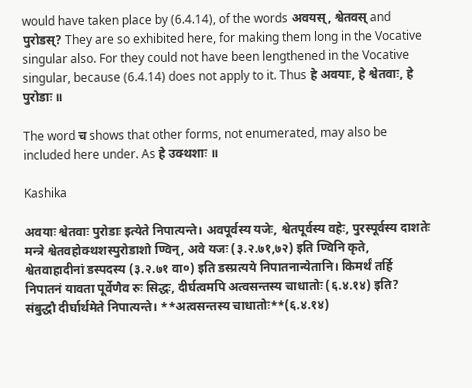would have taken place by (6.4.14), of the words अवयस्, श्वेतवस् and पुरोडस्? They are so exhibited here, for making them long in the Vocative singular also. For they could not have been lengthened in the Vocative singular, because (6.4.14) does not apply to it. Thus हे अवयाः, हे श्वेतवाः, हे पुरोडाः ॥

The word च shows that other forms, not enumerated, may also be included here under. As हे उक्थशाः ॥

Kashika

अवयाः श्वेतवाः पुरोडाः इत्येते निपात्यन्ते। अवपूर्वस्य यजेः, श्वेतपूर्वस्य वहेः, पुरस्पूर्वस्य दाशतेः मन्त्रे श्वेतवहोक्थशस्पुरोडाशो ण्विन्, अवे यजः (३.२.७१,७२) इति ण्विनि कृते, श्वेतवाहादीनां डस्पदस्य (३.२.७१ वा०) इति डस्प्रत्यये निपातनान्येतानि। किमर्थं तर्हि निपातनं यावता पूर्वेणैव रुः सिद्धः, दीर्घत्वमपि अत्वसन्तस्य चाधातोः (६.४.१४) इति? संबुद्धौ दीर्घार्थमेते निपात्यन्ते। **अत्वसन्तस्य चाधातोः**(६.४.१४)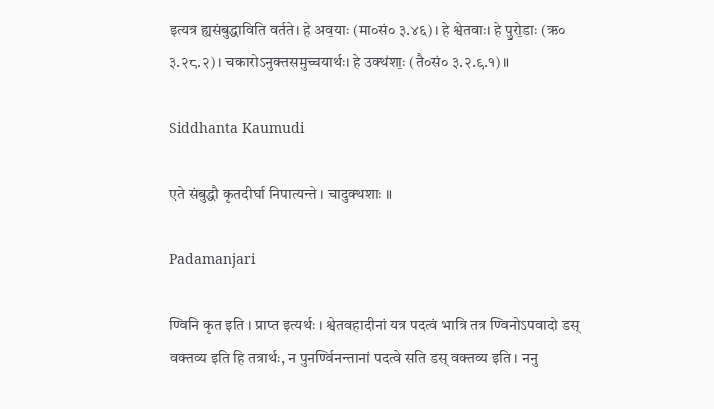इत्यत्र ह्यसंबुद्धाविति वर्तते। हे अव॒याः (मा०सं० ३.४६)। हे श्वेतवाः। हे पु॒रो॒डाः (ऋ० ३.२८.२)। चकारोऽनुक्तसमुच्चयार्थः। हे उक्थ॑शाः॒ (तै०सं० ३.२.९.१)॥

Siddhanta Kaumudi

एते संबुद्धौ कृतदीर्घा निपात्यन्ते । चादुक्थशाः ॥

Padamanjari

ण्विनि कृत इति । प्राप्त इत्यर्थः । श्वेतवहादीनां यत्र पदत्वं भात्रि तत्र ण्विनोऽपवादो डस् वक्तव्य इति हि तत्रार्थः, न पुनर्ण्विनन्तानां पदत्वे सति डस् वक्तव्य इति । ननु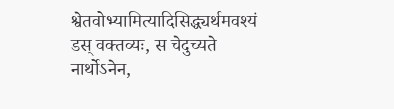श्वेतवोभ्यामित्यादिसिद्ध्यर्थमवश्यं डस् वक्तव्यः, स चेदुच्यते नार्थोऽनेन,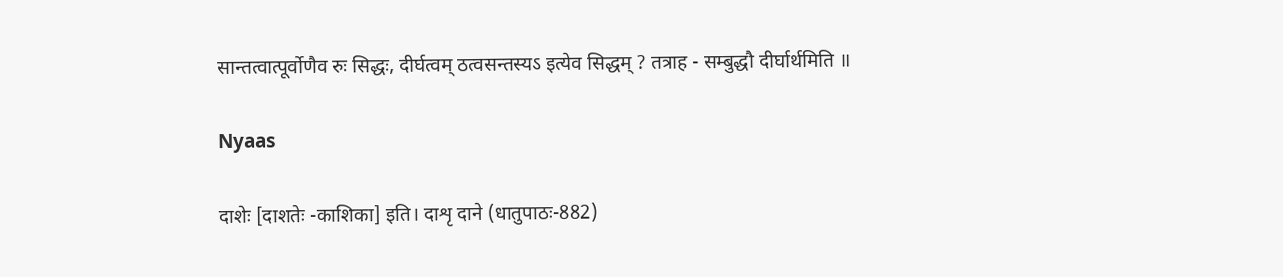सान्तत्वात्पूर्वोणैव रुः सिद्धः, दीर्घत्वम् ठत्वसन्तस्यऽ इत्येव सिद्धम् ? तत्राह - सम्बुद्धौ दीर्घार्थमिति ॥

Nyaas

दाशेः [दाशतेः -काशिका] इति। दाशृ दाने (धातुपाठः-882)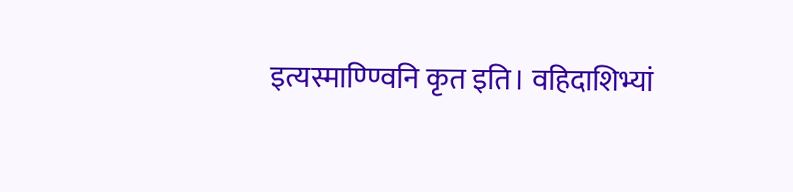इत्यस्माण्ण्विनि कृत इति। वहिदाशिभ्यां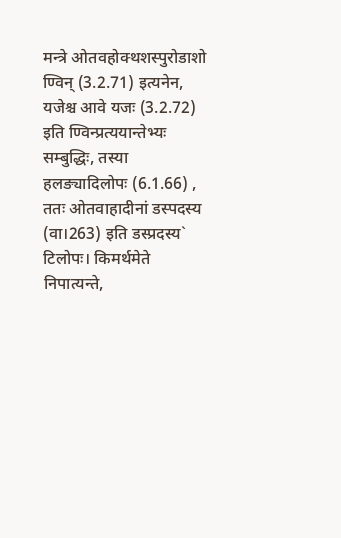मन्त्रे ओतवहोक्थशस्पुरोडाशो ण्विन् (3.2.71) इत्यनेन, यजेश्च आवे यजः (3.2.72) इति ण्विन्प्रत्ययान्तेभ्यः सम्बुद्धिः, तस्या हलङ्यादिलोपः (6.1.66) , ततः ओतवाहादीनां डस्पदस्य (वा।263) इति डस्प्रदस्य` टिलोपः। किमर्थमेते निपात्यन्ते,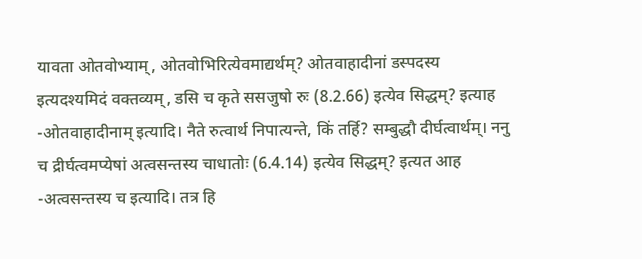यावता ओतवोभ्याम्, ओतवोभिरित्येवमाद्यर्थम्? ओतवाहादीनां डस्पदस्य इत्यदश्यमिदं वक्तव्यम्, डसि च कृते ससजुषो रुः (8.2.66) इत्येव सिद्धम्? इत्याह -ओतवाहादीनाम् इत्यादि। नैते रुत्वार्थ निपात्यन्ते, किं तर्हि? सम्बुद्धौ दीर्घत्वार्थम्। ननु च द्रीर्घत्वमप्येषां अत्वसन्तस्य चाधातोः (6.4.14) इत्येव सिद्धम्? इत्यत आह -अत्वसन्तस्य च इत्यादि। तत्र हि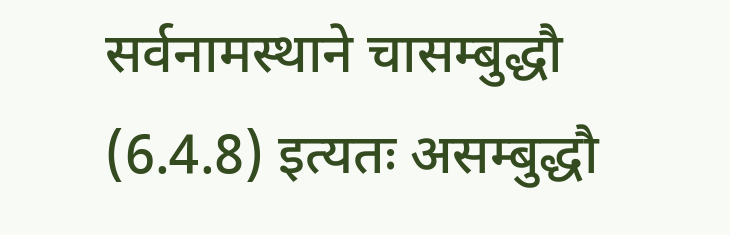सर्वनामस्थाने चासम्बुद्धौ (6.4.8) इत्यतः असम्बुद्धौ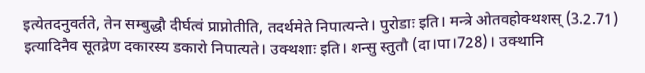इत्येतदनुवर्तते, तेन सम्बुद्धौ दीर्घत्वं प्राप्नोतीति, तदर्थमेते निपात्यन्ते। पुरोडाः इति। मन्त्रे ओतवहोक्थशस् (3.2.71) इत्यादिनैव सूतद्रेण दकारस्य डकारो निपात्यते। उक्थशाः इति। शन्सु स्तुतौ (दा।पा।728)। उक्थानि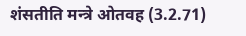शंसतीति मन्त्रे ओतवह (3.2.71)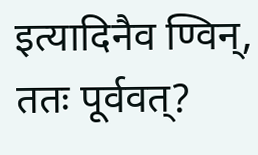इत्यादिनैव ण्विन्, ततः पूर्ववत्?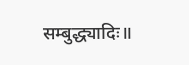सम्बुद्ध्यादिः॥